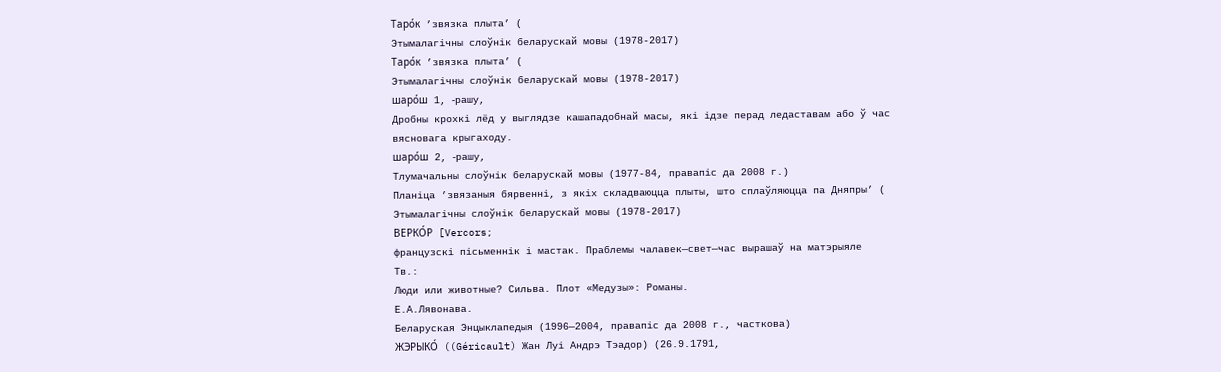Таро́к ’звязка плыта’ (
Этымалагічны слоўнік беларускай мовы (1978-2017)
Таро́к ’звязка плыта’ (
Этымалагічны слоўнік беларускай мовы (1978-2017)
шаро́ш 1, ‑рашу,
Дробны крохкі лёд у выглядзе кашападобнай масы, які ідзе перад ледаставам або ў час вясновага крыгаходу.
шаро́ш 2, ‑рашу,
Тлумачальны слоўнік беларускай мовы (1977-84, правапіс да 2008 г.)
Планіца ’звязаныя бярвенні, з якіх складваюцца плыты, што сплаўляюцца па Дняпры’ (
Этымалагічны слоўнік беларускай мовы (1978-2017)
ВЕРКО́Р [Vercors;
французскі пісьменнік і мастак. Праблемы чалавек—свет—час вырашаў на матэрыяле
Тв.:
Люди или животные? Сильва. Плот «Медузы»: Романы.
Е.А.Лявонава.
Беларуская Энцыклапедыя (1996—2004, правапіс да 2008 г., часткова)
ЖЭРЫКО́ ((Géricault) Жан Луі Андрэ Тэадор) (26.9.1791,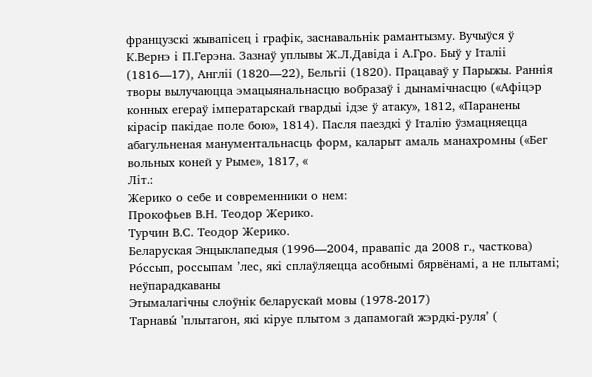французскі жывапісец і графік, заснавальнік рамантызму. Вучыўся ў К.Вернэ і П.Герэна. Зазнаў уплывы Ж.Л.Давіда і А.Гро. Быў у Італіі (1816—17), Англіі (1820—22), Бельгіі (1820). Працаваў у Парыжы. Раннія творы вылучаюцца эмацыянальнасцю вобразаў і дынамічнасцю («Афіцэр конных егераў імператарскай гвардыі ідзе ў атаку», 1812, «Паранены кірасір пакідае поле бою», 1814). Пасля паездкі ў Італію ўзмацняецца абагульненая манументальнасць форм, каларыт амаль манахромны («Бег вольных коней у Рыме», 1817, «
Літ.:
Жерико о себе и современники о нем:
Прокофьев В.Н. Теодор Жерико.
Турчин В.С. Теодор Жерико.
Беларуская Энцыклапедыя (1996—2004, правапіс да 2008 г., часткова)
Ро́ссып, россыпам ’лес, які сплаўляецца асобнымі бярвёнамі, а не плытамі; неўпарадкаваны
Этымалагічны слоўнік беларускай мовы (1978-2017)
Тарнавы́ ’плытагон, які кіруе плытом з дапамогай жэрдкі-руля’ (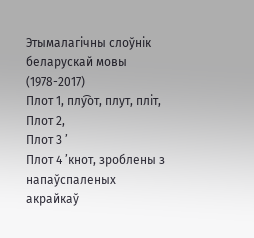Этымалагічны слоўнік беларускай мовы (1978-2017)
Плот 1, плу͡от, плут, пліт,
Плот 2,
Плот 3 ’
Плот 4 ’кнот, зроблены з напаўспаленых акрайкаў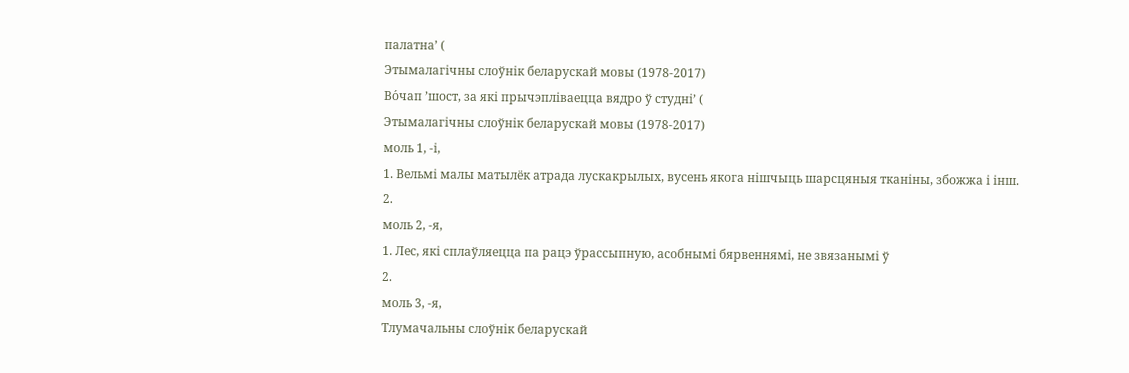палатна’ (
Этымалагічны слоўнік беларускай мовы (1978-2017)
Во́чап ’шост, за які прычэпліваецца вядро ў студні’ (
Этымалагічны слоўнік беларускай мовы (1978-2017)
моль 1, ‑і,
1. Вельмі малы матылёк атрада лускакрылых, вусень якога нішчыць шарсцяныя тканіны, збожжа і інш.
2.
моль 2, ‑я,
1. Лес, які сплаўляецца па рацэ ўрассыпную, асобнымі бярвеннямі, не звязанымі ў
2.
моль 3, ‑я,
Тлумачальны слоўнік беларускай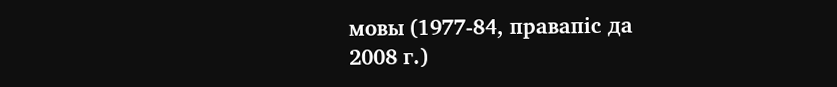мовы (1977-84, правапіс да 2008 г.)